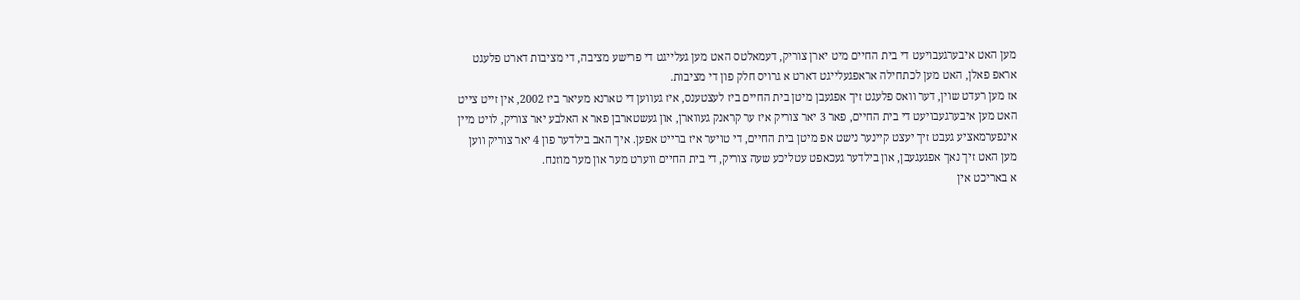מען האט איבערגעבויעט די בית החיים מיט יארן צוריק, דעמאלטס האט מען געלייגט די פרישע מציבה, די מציבות דארט פלעגט אראפ פאלן, האט מען לכתחילה אראפגעלייגט דארט א גרויס חלק פון די מציבות.
אז מען רעדט שוין, דער וואס פלעגט זיך אפגעבן מיטן בית החיים ביז לעצטענס, איז געווען די טארנא מעיאר ביז 2002, אין זייט צייט האט מען איבערגעבויעט די בית החיים, פאר 3 יאר צוריק איז ער קראנק געווארן, און געשטארבן פאר א האלבע יאר צוריק, לויט מיין אינפערמאציע געבט זיך יעצט קיינער נישט אפ מיטן בית החיים, די טויער איז ברייט אפען. איך האב בילדער פון 4 יאר צוריק ווען מען האט זיך נאך אפגעגעבן, און בילדער געכאפט עטליכע שעה צוריק, די בית החיים ווערט מער און מער מוזנח.
א באריכט אין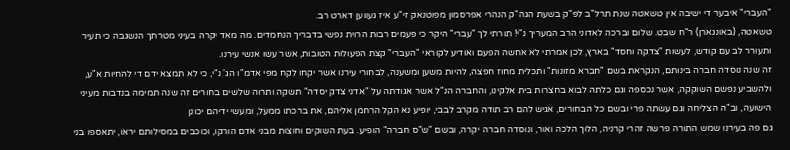"העברי" איבער די ישיבה אין טשאטה שנת תרל"ב לפ"ק בשעת הגה"ק הנהרי אפרסמון מפוטנאק זי"ע איז געווען דארט רב.
טשאטה, (באונגארן) ר"ח שבט. שלום וברכה לאדוני הרב המעריך נ"י! תורתי לך "עברי" היקר כי פעמים רבות הרוית נפשי בדבריך הנחמדים. מה מאד יקרה בעיני מטרתך הנשגבה כי תעיר ותעורר לב עם קודש, לעשות "צדקה וחסד" בארץ, לכן אמרתי לא אחשה הפעם ואודיע לקוראי "העברי" קצת הפעולות הטובות, אשר עשו אנשי עירנו.
זה שנה נוסדה חברה בינותם, הנקראת בשם "חברא מזונות" ותכלית מחוז חפצה, להיות משען ומשענה, לבחורי עירנו אשר יקחו לקח מפי אדמ"ו הג' נ"י, כי לא תמצא ידם די להחיות א"ע, ולהשביע נפשם השוקקה, אשר נכספה וגם כלתה לבוא בחצרות בית אלקינו, והחברה הנ"ל אשר אגודתה על "אדני צדק יסדה" תשקה ותרוה שלשים בחורים זה שנה תמימה בנדבות מעיני הישועה, וב"ה הצליחה וגם עשתה פרי ובשם כל הבחורים, אגיש להם רב תודה מקרב לבבי, יופיע נא הקל הרחמן אליהם, את ברכתו ממעל, ומעשי ידיהם יכונן
גם פה בעירנו שמש התורה פרשה זהרי קרניה, הלוך הלכה ואור, ונוסדה חברה יקרה, ובשם "ש"ס חברה" הופיע. בעת השוקים וחוצות מבני אדם הורקו, וכוכבים במסילותם יראו, יתאספו בני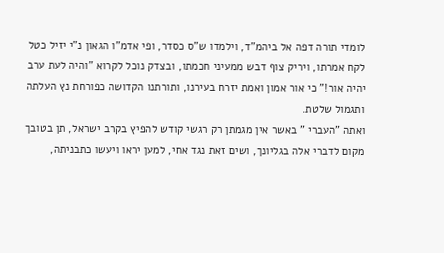לומדי תורה דפה אל ביהמ"ד, וילמדו ש"ס כסדר, ופי אדמ"ו הגאון נ"י יזיל כטל לקח אמרתו, ויריק צוף דבש ממעיני חכמתו, ובצדק נוכל לקרוא "והיה לעת ערב יהיה אור!" כי אור אמון ואמת יזרח בעירנו, ותורתנו הקדושה כפורחת נץ העלתה ותגמול שלטת.
ואתה "העברי " באשר אין מגמתן רק רגשי קודש להפיץ בקרב ישראל, תן בטובך מקום לדברי אלה בגליונך, ושים זאת נגד אחי, למען יראו ויעשו כתבניתה,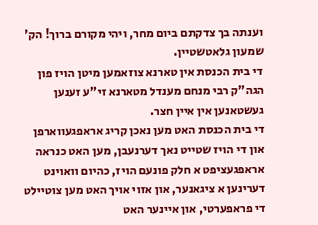וענתה בך צדקתם ביום מחר, ויהי מקורם ברוך! הק' שמעון גלאטשטיין.
די בית הכנסת אין טארנא צוזאמען מיטן הויז פון הגה"ק רבי מנחם מענדל מטארנא זי"ע זענען געשטאנען אין איין חצר.
די בית הכנסת האט מען נאכן קריג אראפגעווארפן און די הויז שטייט נאך דערנעבן, מען האט כנראה אראפגעציפט א חלק פונעם הויז, כהיום וואוינט דערינען א ציגאנער, און אזוי אויך האט מען צוטיילט די פראפערטי, און איינער האט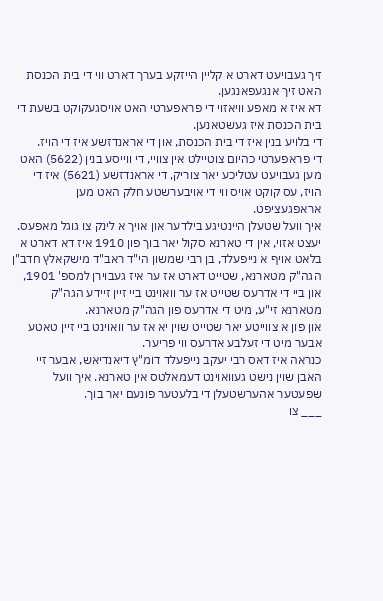זיך געבויעט דארט א קליין הייזקע בערך דארט ווי די בית הכנסת האט זיך אנגעפאנגען.
דא איז א מאפע וויאזוי די פראפערטי האט אויסגעקוקט בשעת די בית הכנסת איז געשטאנען.
די בלויע בנין איז די בית הכנסת, און די אראנדזשע איז די הויז.
די פראפערטי כהיום צוטיילט אין צוויי, די ווייסע בנין (5622) האט מען געבויעט עטליכע יאר צוריק, די אראנדזשע (5621) איז די הויז, עס קוקט אויס ווי די אויבערשטע חלק האט מען אראפגעציפט.
איך וועל שטעלן היינטיגע בילדער און אויך א לינק צו גוגל מאפעס.
יעצט אזוי, אין די טארנא סקול יאר בוך פון 1910 איז דא דארט א בלאט אויף א נייפעלד, בן רבי שמשון הי"ד ראב"ד מישקאלץ חדב"ן הגה"ק מטארנא, שטייט דארט אז ער איז געבוירן למספ' 1901, און ביי די אדרעס שטייט אז ער וואוינט ביי זיין זיידע הגה"ק מטארנא זי"ע, מיט די אדרעס פון הגה"ק מטארנא.
און פון א צווייטע יאר שטייט שוין יא אז ער וואוינט ביי זיין טאטע אבער מיט די זעלבע אדרעס ווי פריער.
כנראה איז דאס רבי יעקב נייפעלד דומ"ץ דיאנדיאש, אבער זיי האבן שוין נישט געוואוינט דעמאלטס אין טארנא. איך וועל שפעטער אהערשטעלן די בלעטער פונעם יאר בוך.
___ צו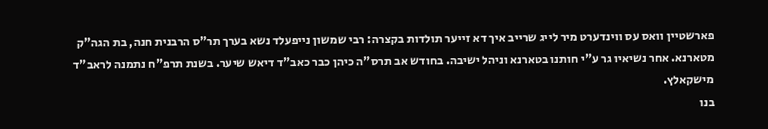פארשטיין וואס עס ווינדערט מיר לייג שרייב איך דא זייער תולדות בקצרה: רבי שמשון נייפעלד נשא בערך תר"ס הרבנית חנה, בת הגה"ק מטארנא. אחר נשיאיו גר ע"י חותנו בטארנא וניהל ישיבה. בחודש אב תרס"ה כיהן כבר כאב"ד דיאש שיער. בשנת תרפ"ח נתמנה לראב"ד מישקאלץ.
בנו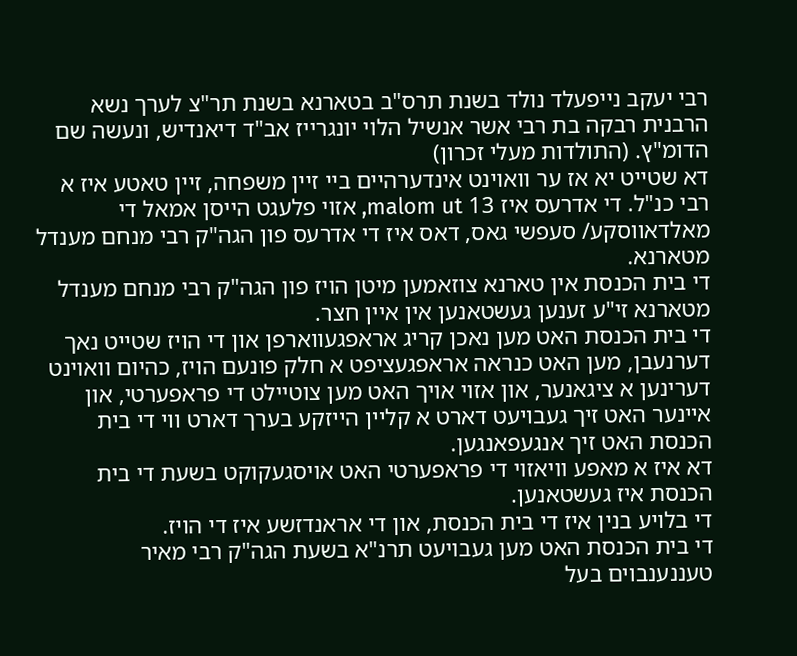רבי יעקב נייפעלד נולד בשנת תרס"ב בטארנא בשנת תר"צ לערך נשא הרבנית רבקה בת רבי אשר אנשיל הלוי יונגרייז אב"ד דיאנדיש, ונעשה שם הדומ"ץ. (התולדות מעלי זכרון)
דא שטייט יא אז ער וואוינט אינדערהיים ביי זיין משפחה, זיין טאטע איז א רבי כנ"ל. די אדרעס איז 13 malom ut, אזוי פלעגט הייסן אמאל די מאלדאווסקע/ סעפשי גאס, דאס איז די אדרעס פון הגה"ק רבי מנחם מענדל מטארנא.
די בית הכנסת אין טארנא צוזאמען מיטן הויז פון הגה"ק רבי מנחם מענדל מטארנא זי"ע זענען געשטאנען אין איין חצר.
די בית הכנסת האט מען נאכן קריג אראפגעווארפן און די הויז שטייט נאך דערנעבן, מען האט כנראה אראפגעציפט א חלק פונעם הויז, כהיום וואוינט דערינען א ציגאנער, און אזוי אויך האט מען צוטיילט די פראפערטי, און איינער האט זיך געבויעט דארט א קליין הייזקע בערך דארט ווי די בית הכנסת האט זיך אנגעפאנגען.
דא איז א מאפע וויאזוי די פראפערטי האט אויסגעקוקט בשעת די בית הכנסת איז געשטאנען.
די בלויע בנין איז די בית הכנסת, און די אראנדזשע איז די הויז.
די בית הכנסת האט מען געבויעט תרנ"א בשעת הגה"ק רבי מאיר טעננענבוים בעל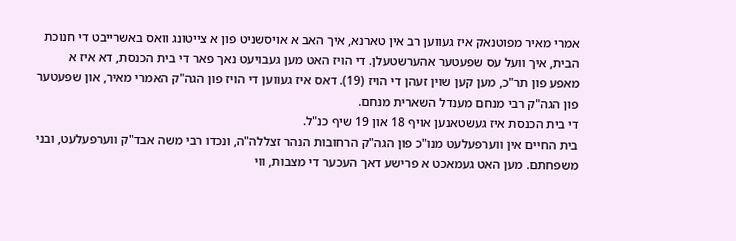אמרי מאיר מפוטנאק איז געווען רב אין טארנא, איך האב א אויסשניט פון א צייטונג וואס באשרייבט די חנוכת הבית, איך וועל עס שפעטער אהערשטעלן. די הויז האט מען געבויעט נאך פאר די בית הכנסת, דא איז א מאפע פון תר"כ, מען קען שוין זעהן די הויז (19). דאס איז געווען די הויז פון הגה"ק האמרי מאיר, און שפעטער פון הגה"ק רבי מנחם מענדל השארית מנחם.
די בית הכנסת איז געשטאנען אויף 18 און 19 שיף כנ"ל.
בית החיים אין ווערפעלעט מנו"כ פון הגה"ק הרחובות הנהר זצללה"ה, ונכדו רבי משה אבד"ק ווערפעלעט, ובני משפחתם. מען האט געמאכט א פרישע דאך העכער די מצבות, ווי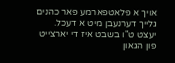אויך א פלאטפארמע פאר כהנים גלייך דערנעבן מיט א דעכל.
יעצט ט"ו בשבט איז די יארצייט פון הגאון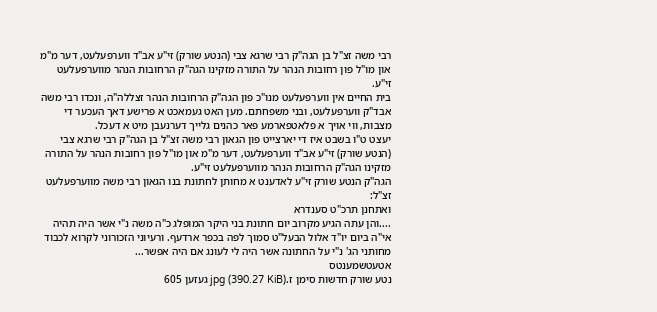רבי משה זצ"ל בן הגה"ק רבי שרגא צבי (הנטע שורק) זי"ע אב"ד ווערפעלעט, דער מ"מ און מו"ל פון רחובות הנהר על התורה מזקינו הגה"ק הרחובות הנהר מווערפעלעט זי"ע.
בית החיים אין ווערפעלעט מנו"כ פון הגה"ק הרחובות הנהר זצללה"ה, ונכדו רבי משה אבד"ק ווערפעלעט, ובני משפחתם. מען האט געמאכט א פרישע דאך העכער די מצבות, ווי אויך א פלאטפארמע פאר כהנים גלייך דערנעבן מיט א דעכל.
יעצט ט"ו בשבט איז די יארצייט פון הגאון רבי משה זצ"ל בן הגה"ק רבי שרגא צבי (הנטע שורק) זי"ע אב"ד ווערפעלעט, דער מ"מ און מו"ל פון רחובות הנהר על התורה מזקינו הגה"ק הרחובות הנהר מווערפעלעט זי"ע.
הגה"ק הנטע שורק זי"ע לאדענט א מחותן לחתונת בנו הגאון רבי משה מווערפעלעט זצ"ל:
ואתחנן תרכ"ט סענדרא
....והן עתה הגיע מקרוב יום חתונת בני היקר המופלג כ"ה משה נ"י אשר היה תהיה אי"ה ביום יו"ד אלול הבעל"ט סמוך לפה בכפר ארדעף. ורעיוני הזכורוני לקרוא לכבוד מחותני הג' נ"י על החתונה אשר היה לי לעונג אם היה אפשר...
אטעטשמענטס
נטע שורק חדשות סימן ז.jpg (390.27 KiB) געזען 605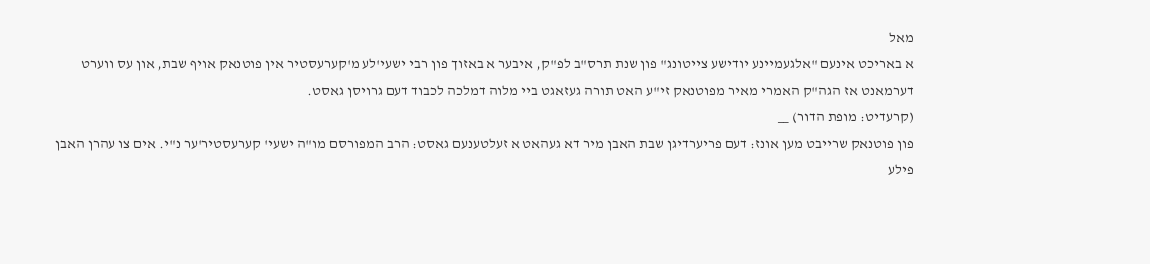מאל
א באריכט אינעם "אלגעמיינע יודישע צייטונג" פון שנת תרס"ב לפ"ק, איבער א באזוך פון רבי ישעי'לע מ'קערעסטיר אין פוטנאק אויף שבת, און עס ווערט דערמאנט אז הגה"ק האמרי מאיר מפוטנאק זי"ע האט תורה געזאגט ביי מלוה דמלכה לכבוד דעם גרויסן גאסט.
(קרעדיט: מופת הדור) __
פון פוטנאק שרייבט מען אונז: דעם פריערדיגן שבת האבן מיר דא געהאט א זעלטענעם גאסט: הרב המפורסם מו"ה ישעי' קערעסטיר'ער נ"י. אים צו עהרן האבן פילע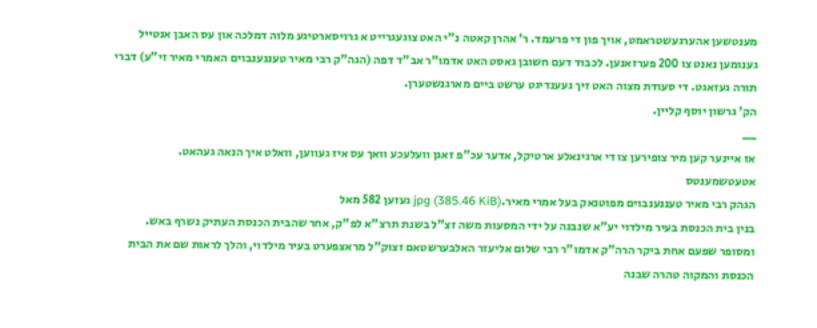מענטשען אהערגעשטראמט, אויך פון די פרעמד. ר' אהרן קאטה נ"י האט צוגעגרייט א גרויסארטיגע מלוה דמלכה און עס האבן אנטייל גענומען נאנט צו 200 פערזאנען. לכבוד דעם חשובן גאסט האט אדמו"ר אב"ד דפה (הגה"ק רבי מאיר טעננענבוים האמרי מאיר זי"ע) דברי תורה געזאגט. די סעודת מצוה האט זיך געענדיגט ערשט ביים מארגנשטערן.
הק' גרשון יוסף קליין.
__
אז איינער קען מיר צופירען צו די ארגינאלע ארטיקל, אדער עכ"פ זאגן וועלעכע וואך עס איז געווען, וואלט איך הנאה געהאט.
אטעטשמענטס
הגהק רבי מאיר טעננענבוים מפוטנאק בעל אמרי מאיר.jpg (385.46 KiB) געזען 582 מאל
בנין בית הכנסת בעיר מילדוי יע"א שנבנה על ידי המסעות משה זצ"ל בשנת תרצ"א לפ"ק, אחר שהבית הכנסת העתיק נשרף באש.
ומסופר שפעם אחת ביקר הרה"ק אדמו"ר רבי שלום אליעזר האלבערשטאם זצוק"ל מראצפערט בעיר מילדוי, והלך לראות שם את הבית הכנסת והמקוה טהרה שבנה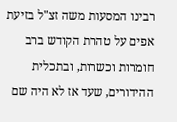רבינו המסעות משה זצ"ל בזיעת אפים על טהרת הקודש ברב חומרות וכשרות, ובתכלית ההידורים, שעד אז לא היה שם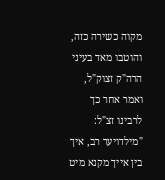מקוה כשירה כזה, והוטבו מאד בעיני הרה"ק זצוק"ל, ואמר אחר כך לרבינו זצ"ל: "מילדויער רב, איך בין אייך מקנא מיט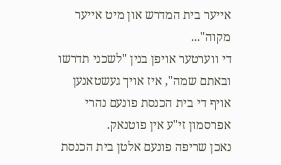אייער בית המדרש און מיט אייער מקוה"...
די ווערטער אויפן בנין "לשכני תדרשו ובאתם שמה", איז אויך געשטאנען אויף די בית הכנסת פונעם נהרי אפרסמון זי"ע אין פוטנאק.
נאכן שריפה פונעם אלטן בית הכנסת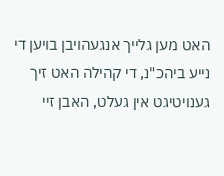האט מען גלייך אנגעהויבן בויען די נייע ביהכ"נ, די קהילה האט זיך גענויטיגט אין געלט, האבן זיי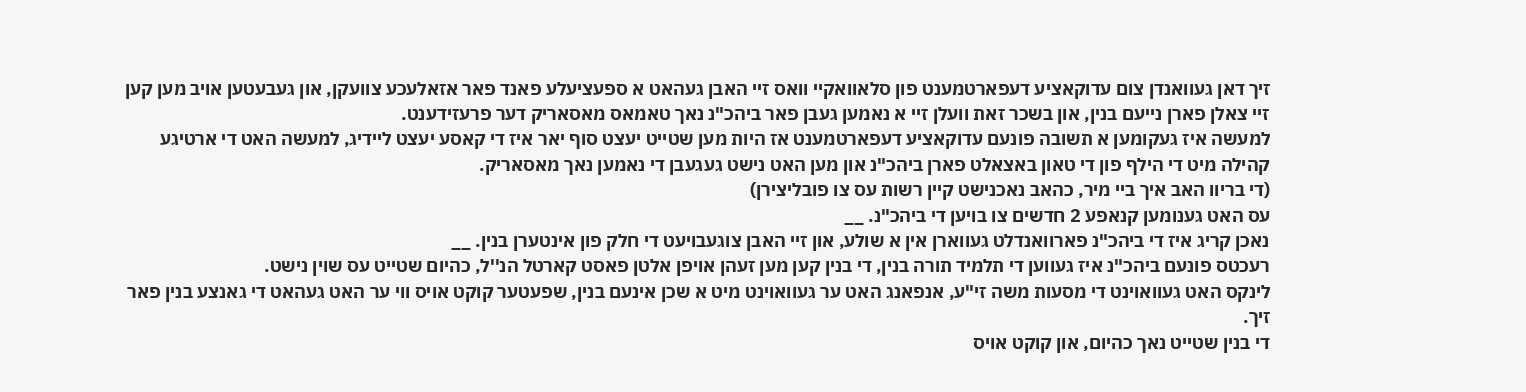זיך דאן געוואנדן צום עדוקאציע דעפארטמענט פון סלאוואקיי וואס זיי האבן געהאט א ספעציעלע פאנד פאר אזאלעכע צוועקן, און געבעטען אויב מען קען זיי צאלן פארן נייעם בנין, און בשכר זאת וועלן זיי א נאמען געבן פאר ביהכ"נ נאך טאמאס מאסאריק דער פרעזידענט.
למעשה איז געקומען א תשובה פונעם עדוקאציע דעפארטמענט אז היות מען שטייט יעצט סוף יאר איז די קאסע יעצט ליידיג, למעשה האט די ארטיגע קהילה מיט די הילף פון די טאון באצאלט פארן ביהכ"נ און מען האט נישט געגעבן די נאמען נאך מאסאריק.
(די בריוו האב איך ביי מיר, כהאב נאכנישט קיין רשות עס צו פובליצירן)
עס האט גענומען קנאפע 2 חדשים צו בויען די ביהכ"נ. __
נאכן קריג איז די ביהכ"נ פארוואנדלט געווארן אין א שולע, און זיי האבן צוגעבויעט די חלק פון אינטערן בנין. __
רעכטס פונעם ביהכ"נ איז געווען די תלמיד תורה בנין, די בנין קען מען זעהן אויפן אלטן פאסט קארטל הנ''ל, כהיום שטייט עס שוין נישט.
לינקס האט געוואוינט די מסעות משה זי"ע, אנפאנג האט ער געוואוינט מיט א שכן אינעם בנין, שפעטער קוקט אויס ווי ער האט געהאט די גאנצע בנין פאר זיך.
די בנין שטייט נאך כהיום, און קוקט אויס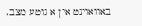באוואוינט אין א גוטע מצב.